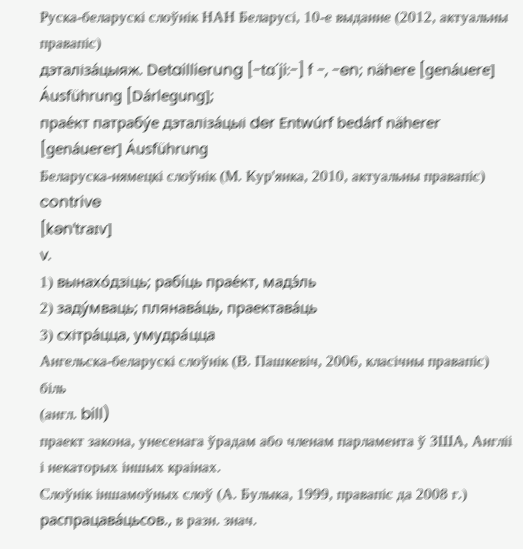Руска-беларускі слоўнік НАН Беларусі, 10-е выданне (2012, актуальны правапіс)
дэталіза́цыяж. Detaillierung [-tɑ´ji:-] f -, -en; nähere [genáuere] Áusführung [Dárlegung];
прае́кт патрабу́е дэталіза́цыі der Entwúrf bedárf näherer [genáuerer] Áusführung
Беларуска-нямецкі слоўнік (М. Кур'янка, 2010, актуальны правапіс)
contrive
[kənˈtraɪv]
v.
1) вынахо́дзіць; рабі́ць прае́кт, мадэ́ль
2) заду́мваць; плянава́ць, праектава́ць
3) схітра́цца, умудра́цца
Ангельска-беларускі слоўнік (В. Пашкевіч, 2006, класічны правапіс)
біль
(англ. bill)
праект закона, унесенага ўрадам або членам парламента ў ЗША, Англіі і некаторых іншых краінах.
Слоўнік іншамоўных слоў (А. Булыка, 1999, правапіс да 2008 г.)
распрацава́цьсов., в разн. знач.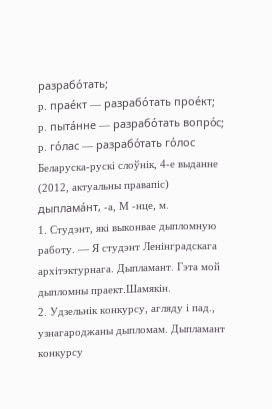разрабо́тать;
р. прае́кт — разрабо́тать прое́кт;
р. пыта́нне — разрабо́тать вопро́с;
р. го́лас — разрабо́тать го́лос
Беларуска-рускі слоўнік, 4-е выданне (2012, актуальны правапіс)
дыплама́нт, ‑а, М ‑нце, м.
1. Студэнт, які выконвае дыпломную работу. — Я студэнт Ленінградскага архітэктурнага. Дыпламант. Гэта мой дыпломны праект.Шамякін.
2. Удзельнік конкурсу, агляду і пад., узнагароджаны дыпломам. Дыпламант конкурсу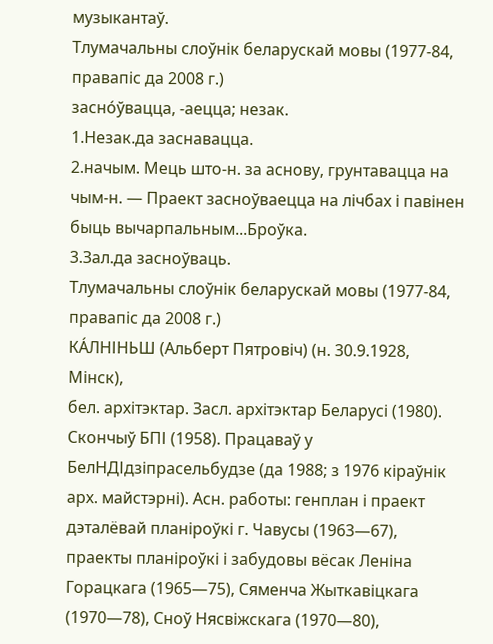музыкантаў.
Тлумачальны слоўнік беларускай мовы (1977-84, правапіс да 2008 г.)
засно́ўвацца, ‑аецца; незак.
1.Незак.да заснавацца.
2.начым. Мець што‑н. за аснову, грунтавацца на чым‑н. — Праект засноўваецца на лічбах і павінен быць вычарпальным...Броўка.
3.Зал.да засноўваць.
Тлумачальны слоўнік беларускай мовы (1977-84, правапіс да 2008 г.)
КА́ЛНІНЬШ (Альберт Пятровіч) (н. 30.9.1928, Мінск),
бел. архітэктар. Засл. архітэктар Беларусі (1980). Скончыў БПІ (1958). Працаваў у БелНДІдзіпрасельбудзе (да 1988; з 1976 кіраўнік арх. майстэрні). Асн. работы: генплан і праект дэталёвай планіроўкі г. Чавусы (1963—67), праекты планіроўкі і забудовы вёсак Леніна Горацкага (1965—75), Сяменча Жыткавіцкага (1970—78), Сноў Нясвіжскага (1970—80),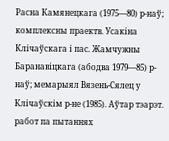Расна Камянецкага (1975—80) р-наў; комплексны праектв. Усакіна Клічаўскага і пас. Жамчужны Баранавіцкага (абодва 1979—85) р-наў; мемарыял Вязень-Сялец у Клічаўскім р-не (1985). Аўтар тэарэт. работ па пытаннях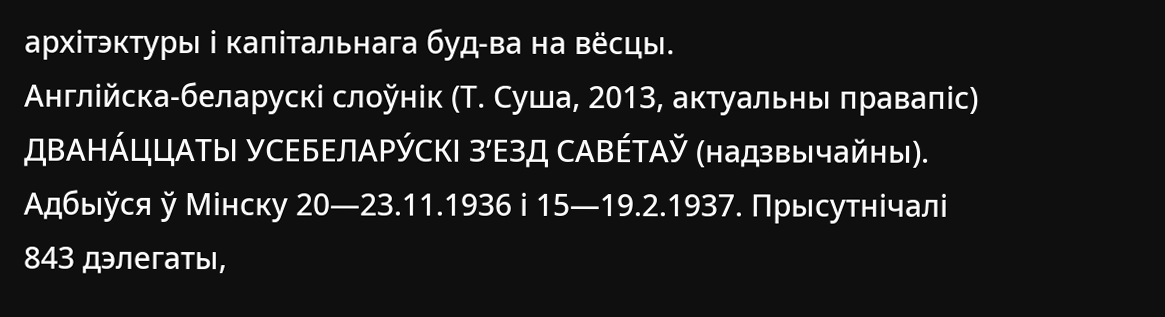архітэктуры і капітальнага буд-ва на вёсцы.
Англійска-беларускі слоўнік (Т. Суша, 2013, актуальны правапіс)
ДВАНА́ЦЦАТЫ УСЕБЕЛАРУ́СКІ З’ЕЗД САВЕ́ТАЎ (надзвычайны). Адбыўся ў Мінску 20—23.11.1936 і 15—19.2.1937. Прысутнічалі 843 дэлегаты,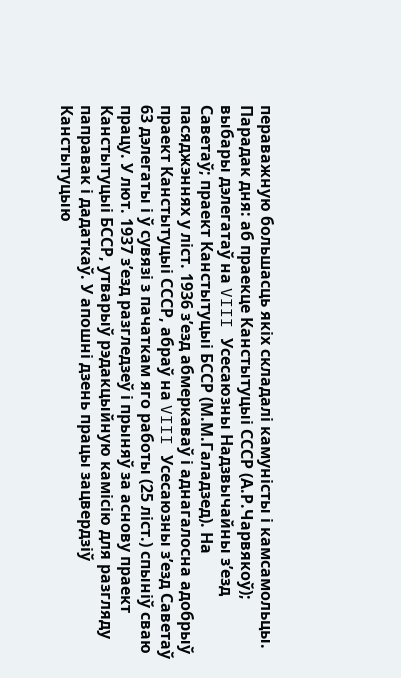пераважную большасць якіх складалі камуністы і камсамольцы. Парадак дня: аб праекце Канстытуцыі СССР (А.Р.Чарвякоў); выбары дэлегатаў на VIII Усесаюзны Надзвычайны з’езд Саветаў; праект Канстытуцыі БССР (М.М.Галадзед). На пасяджэннях у ліст. 1936 з’езд абмеркаваў і аднагалосна адобрыў праект Канстытуцыі СССР, абраў на VIII Усесаюзны з’езд Саветаў 63 дэлегаты і ў сувязі з пачаткам яго работы (25 ліст.) спыніў сваю працу. У лют. 1937 з’езд разгледзеў і прыняў за аснову праект Канстытуцыі БССР, утварыў рэдакцыйную камісію для разгляду паправак і дадаткаў. У апошні дзень працы зацвердзіў Канстытуцыю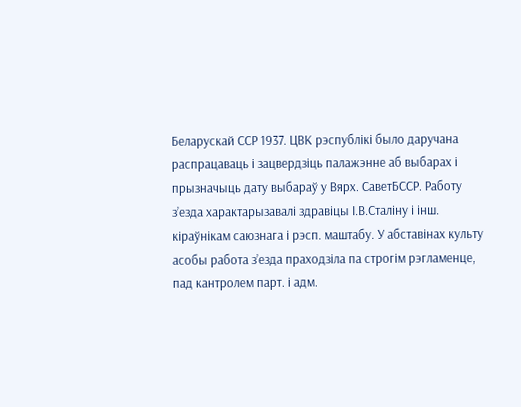Беларускай ССР 1937. ЦВК рэспублікі было даручана распрацаваць і зацвердзіць палажэнне аб выбарах і прызначыць дату выбараў у Вярх. СаветБССР. Работу з’езда характарызавалі здравіцы І.В.Сталіну і інш. кіраўнікам саюзнага і рэсп. маштабу. У абставінах культу асобы работа з’езда праходзіла па строгім рэгламенце, пад кантролем парт. і адм.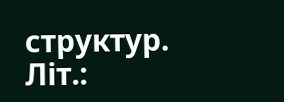структур.
Літ.: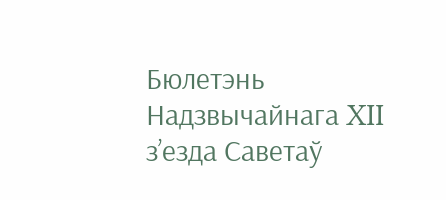Бюлетэнь Надзвычайнага XII з’езда Саветаў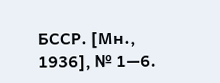БССР. [Мн., 1936], № 1—6.